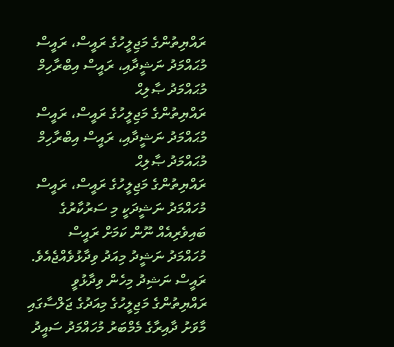ރައްޔިތުންގެ މަޖިލީހުގެ ރައީސް، ރައީސް މުޙައްމަދު ނަޝީދާއި، ރައީސް އިބްރާހިމް މުޙައްމަދު ޞާލިޙް
ރައްޔިތުންގެ މަޖިލީހުގެ ރައީސް، ރައީސް މުޙައްމަދު ނަޝީދާއި، ރައީސް އިބްރާހިމް މުޙައްމަދު ޞާލިޙް
ރައްޔިތުންގެ މަޖިލީހުގެ ރައީސް، ރައީސް މުހައްމަދު ނަޝީދަކީ މި ސަރުކާރުގެ ބައިވެރިއެއް ނޫން ކަމަށް ރައީސް މުހައްމަދު ނަޝީދު މިއަދު ވިދާޅުވެއްޖެއެވެ.
ރައީސް ނަޝިދު މިހެން ވިދާޅުވީ ރައްޔިތުންގެ މަޖިލީހުގެ މިއަދުގެ ޖަލްސާގައި މާވަށު ދާއިރާގެ މެމްބަރު މުހައްމަދު ސައީދު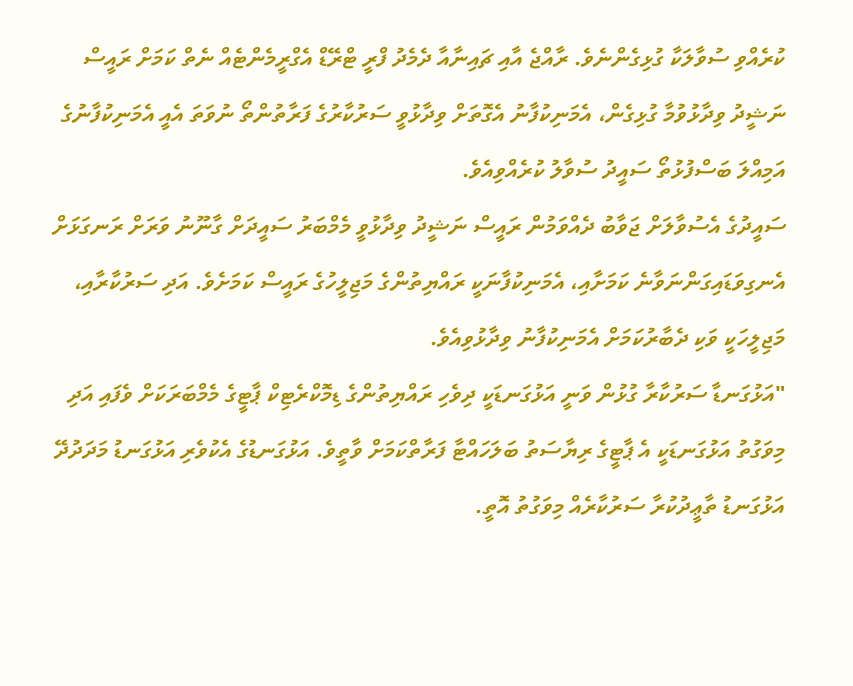ކުރެއްވި ސުވާލަކާ ގުޅިގެންނެވެ. ރާއްޖެ އާއި ޗައިނާއާ ދެމެދު ފްރީ ޓްރޭޑް އެގްރީމެންޓެއް ނެތް ކަމަށް ރައީސް ނަޝީދު ވިދާޅުވުމާ ގުޅިގެން، އެމަނިކުފާނު އެގޮތަށް ވިދާޅުވީ ސަރުކާރުގެ ފަރާތުންތޯ ނުވަތަ އެއީ އެމަނިކުފާނުގެ އަމިއްލަ ބަސްފުޅުތޯ ސައީދު ސުވާލު ކުރެއްވިއެވެ.
ސައީދުގެ އެސުވާލަށް ޖަވާބު ދެއްވަމުން ރައީސް ނަޝީދު ވިދާޅުވީ މެމްބަރު ސައީދަށް ގާނޫނު ވަރަށް ރަނގަޅަށް އެނގިވަޑައިގަންނަވާނެ ކަމަށާއި، އެމަނިކުފާނަކީ ރައްޔިތުންގެ މަޖިލީހުގެ ރައީސް ކަމަށެވެ. އަދި ސަރުކާރާއި، މަޖިލީހަކީ ވަކި ދެބާރުކަމަށް އެމަނިކުފާނު ވިދާޅުވިއެވެ.
"އަޅުގަނޑާ ސަރުކާރާ ގުޅުން ވަނީ އަޅުގަނޑަކީ ދިވެހި ރައްޔިތުންގެ ޑިމޮކްރެޓިކް ޕާޓީގެ މެމްބަރަކަށް ވެފައި އަދި މިވަގުތު އަޅުގަނޑަކީ އެ ޕާޓީގެ ރިޔާސަތު ބަލަހައްޓާ ފަރާތްކަމަށް ވާތީވެ. އަޅުގަނޑުގެ އެކުވެރި އަޅުގަނޑު މަދަދުދޭ އަޅުގަނޑު ތާޢީދުކުރާ ސަރުކާރެއް މިވަގުތު އޮތީ.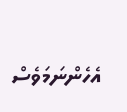އެހެންނަމަވެސް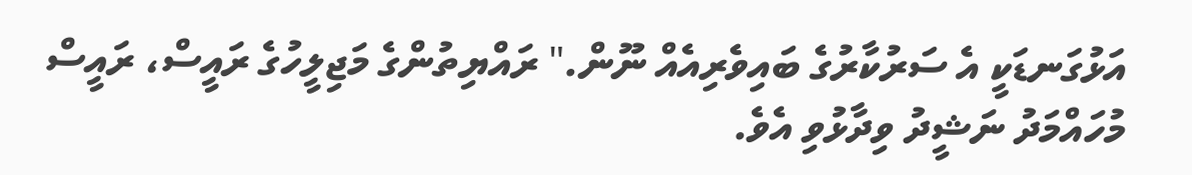އަޅުގަނޑަކީ އެ ސަރުކާރުގެ ބައިވެރިއެއް ނޫން." ރައްޔިތުންގެ މަޖިލީހުގެ ރައީސް، ރައީސް މުހައްމަދު ނަޝީދު ވިދާޅުވި އެވެ.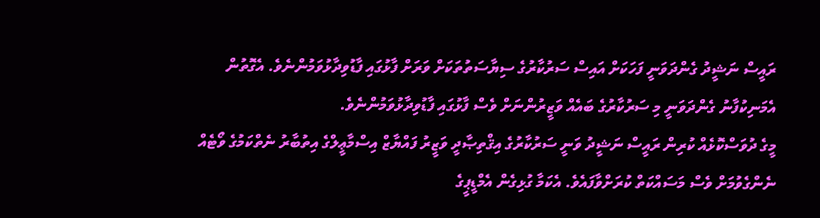ރައީސް ނަޝީދު ގެންދަވަނީ ފަހަކަށް އައިސް ސަރުކާރުގެ ސިޔާސަތުތަކަށް ވަރަށް ފާޅުގައި ފާޑުވިދާޅުވަމުންނެވެ. އެގޮތުން އެމަނިކުފާނު ގެންދަވަނީ މި ސަރުކާރުގެ ބައެއް ވަޒީރުންނަށް ވެސް ފާޅުގައި ފާޑުވިދާޅުވަމުންނެވެ.
މީގެ ދުވަސްކޮޅެއް ކުރިން ރައީސް ނަޝީދު ވަނީ ސަރުކާރުގެ އިޤްތިޞާދީ ވަޒީރު ފައްޔާޒް އިސްމާޢީލްގެ އިތުބާރު ނެތްކަމުގެ ވޯޓެއް ނެންގެވުމަށް ވެސް މަސައްކަތް ކުރަށްވާފައެވެ. އެކަމާ ގުޅިގެން އެމްޑީޕީގެ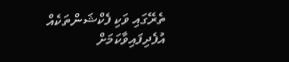ތެރޭގައި ވަކި ފެކްޝަންތަކެއް އުފެދިފައިވާކަމަށް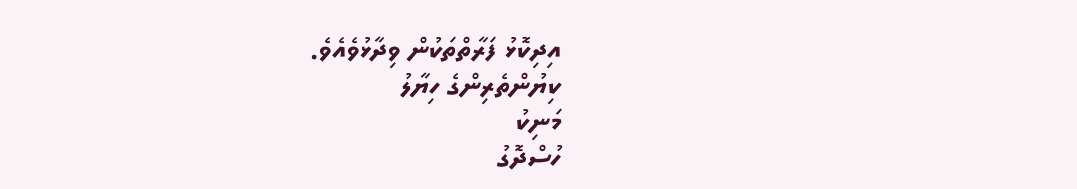އިދިކޮޅު ފަރާތްތަކުން ވިދާޅުވެއެވެ.
ކިޔުންތެރިންގެ ހިޔާލު
މަނިކު
ހުސްދޮގު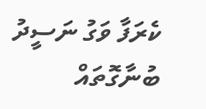ކެރަފާ ވަގު ނަސީދު ބުނާގޮތައް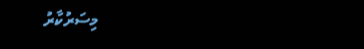މިސަރުކާރު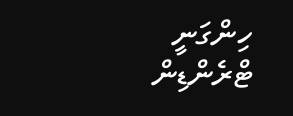ހިންގަނީ
ޓްރެންޑިން